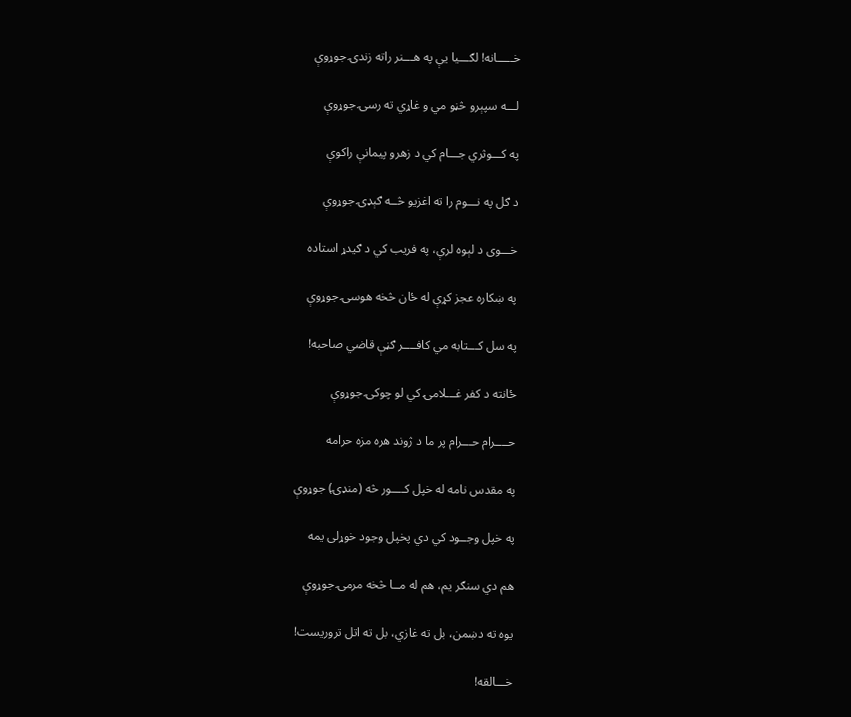خـــــانه! لګـــيا يې په هـــنر راته زندۍ جوړوې

لـــه سپېرو څڼو مي و غاړي ته رسۍ جوړوې

په کـــوثري جـــام کي د زهرو پيمانې راکوې

د ګل په نـــوم را ته اغزیو څــه ګېډۍ جوړوې

خـــوی د لېوه لرې، په فريب کي د ګيدړ استاده

په ښکاره عجز کړې له ځان څخه هوسۍ جوړوې

په سل کـــتابه مي کافــــر ګڼې قاضي صاحبه!

ځانته د کفر غـــلامۍ کي لو چوکۍ جوړوې

حــــرام حـــرام پر ما د ژوند هره مزه حرامه

په مقدس نامه له خپل کــــور څه (منډۍ) جوړوې

په خپل وجــود کي دي پخپل وجود خوړلی يمه

هم دي سنګر يم، هم له مــا څخه مرمۍ جوړوې

يوه ته دښمن، بل ته غازي، بل ته اتل تروریست!

خـــالقه!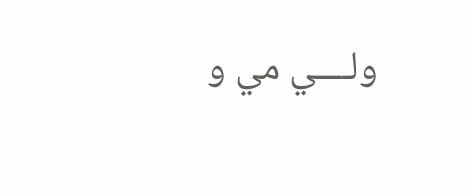ولــــي مي و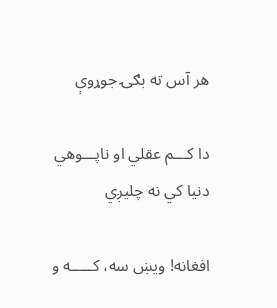هر آس ته بګۍ جوړوې

دا کـــم عقلي او ناپـــوهي دنيا کي نه چليږي

افغانه! ويښ سه، کـــــه و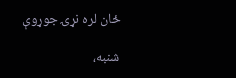ځان لره نړۍ جوړوې

شنبه،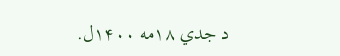د جدي ۱۸مه ۱۴۰۰ل.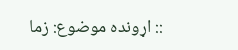:: اړونده موضوع: زما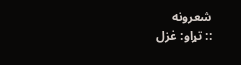شعرونه
:: تړاو: غزل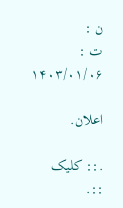ن :
ت : ۱۴۰۳/۰۱/۰۶

اعلان.

.:: کلیک ::.